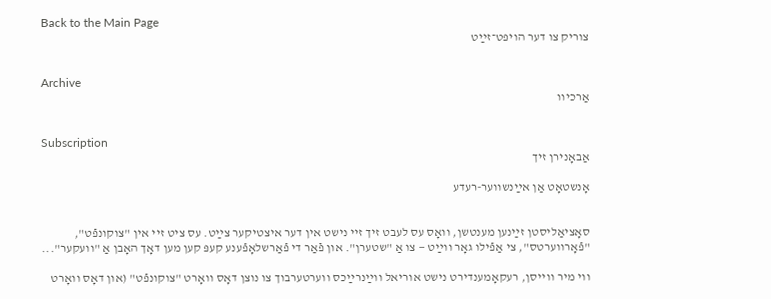Back to the Main Page
צוריק צו דער הויפּט־זײַט


Archive
אַרכיוו


Subscription
אַבאָנירן זיך

אָנשטאָט אַן אײַנשווער-רעדע


סאָציאַליסטן זײַנען מענטשן, וואָס עס לעבט זיך זיי נישט אין דער איצטיקער צײַט. עס ציט זיי אין "צוקונפֿט", "פֿאָרווערטס", צי אַפֿילו גאָר ווײַט — צו אַ "שטערן". און פֿאַר די פֿאַרשלאָפֿענע קעפּ קען מען דאָך האָבן אַ "וועקער"...

ווי מיר ווייסן, רעקאָמענדירט נישט אוריאל ווײַנרײַכס ווערטערבוך צו נוצן דאָס וואָרט "צוקונפֿט" (און דאָס וואָרט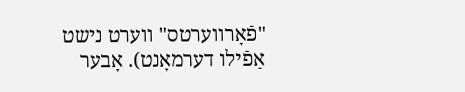"פֿאָרווערטס" ווערט נישט אַפֿילו דערמאָנט). אָבער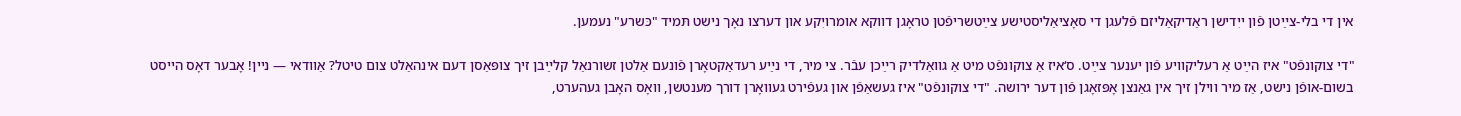אין די בלי-צײַטן פֿון ייִדישן ראַדיקאַליזם פֿלעגן די סאָציאַליסטישע צײַטשריפֿטן טראָגן דווקא אומרויִקע און דערצו נאָך נישט תּמיד "כּשרע" נעמען.

"די צוקונפֿט" איז הײַט אַ רעליקוויע פֿון יענער צײַט. ס‘איז אַ צוקונפֿט מיט אַ גוואַלדיק רײַכן עבֿר. צי מיר, די נײַע רעדאַקטאָרן פֿונעם אַלטן זשורנאַל קלײַבן זיך צופּאַסן דעם אינהאַלט צום טיטל? אַוודאי — ניין! אָבער דאָס הייסט בשום-אופֿן נישט, אַז מיר ווילן זיך אין גאַנצן אָפּזאָגן פֿון דער ירושה. "די צוקונפֿט" איז געשאַפֿן און געפֿירט געוואָרן דורך מענטשן, וואָס האָבן געהערט,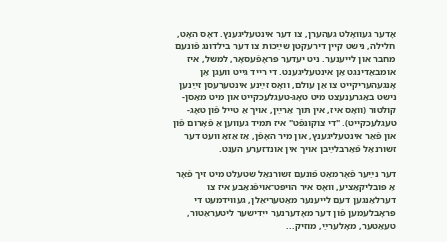אָדער געוואָלט געהערן, צו דער אינטעליגענץ. דאָס האָט, חלילה, נישט קיין דירעקטן שײַכות צו דער בילדונג פֿונעם מחבר און לייענער. ניט יעדער פּראָפֿעסאָר, למשל, איז אומבאַדינגט אַן אינטעליגענט. די רייד גייט וועגן אַן אָנגעהעריקייט צו אַן עולם, וואָס זײַנע אינטערעסן זײַנען נישט באַגרענעצט מיט טאָג-טעגלעכקייט און מיט מאַסן-קולטור (וואָס איז, אין תּוך אַרײַן, אויך אַ טייל פֿון טאָג-טעגלעכקייט). "די צוקונפֿט" איז תּמיד געווען אַ פֿאָרום פֿון און פֿאַר אינטעליגענץ, און מיר האָפֿן, אַז אַזאַ וועט דער זשורנאַל פֿאַרבלײַבן אויך אין אונדזערע הענט.

דער נײַער פֿאָרמאַט פֿונעם זשורנאַל שטעלט מיט זיך פֿאָר אַ פּובליקאַציע, וואָס איר הויפּט־אויפֿגאַבע איז צו דערלאַנגען דעם לייענער מאַטעריאַלן, געווידמעט די פּראָבלעמען פֿון דער מאָדערנער ייִדישער ליטעראַטור, טעאַטער, מאָלערײַ, מוזיק...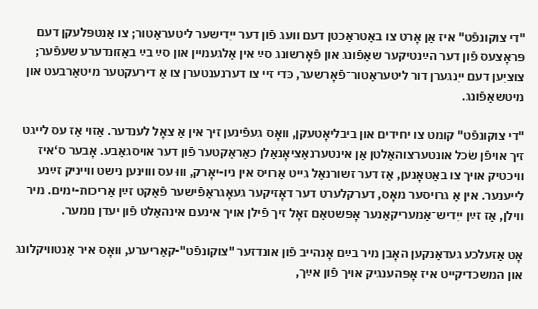"די צוקונפֿט" איז אַן אָרט צו באַטראַכטן דעם וועג פֿון דער ייִדישער ליטעראַטור; צו אַנטפּלעקן דעם פּראָצעס פֿון דער הײַנטיקער שאַפֿונג און פֿאָרשונג סײַ אין אַלגעמיין און סײַ בײַ באַזונדערע שעפֿער; צוציִען דעם ייִנגערן דור ליטעראַטור־פֿאָרשער, כּדי זיי צו דערנענטערן צו אַ דירעקטער מיטאַרבעט און מיטשאַפֿונג.

"די צוקונפֿט" קומט צו יחידים און ביבליאָטעקן, וואָס געפֿינען זיך אין אַ צאָל לענדער. אַזוי אַז עס לייגט זיך אויפֿן שׂכל אונטערצוהאַלטן אַן אינטערנאַציאָנאַלן כאַראַקטער פֿון דער אויסגאַבע. אָבער ס‘איז וויכטיק אויך צו באַטאָנען, אַז דער זשורנאַל גייט אַרויס אין ניו-יאָרק, וווּ עס וווינען נישט ווייניק זײַנע לייענער. אין אַ גרויסער מאָס, דערקלערט דער דאָזיקער געאָגראַפֿישער פֿאַקט זײַן אַריכות-ימים. מיר ווילן, אַז זײַן ייִדיש־אַמעריקאַנער אָפּשטאַם זאָל זיך פֿילן אויך אינעם אינהאַלט פֿון יעדן נומער.

אָט אַזעלכע געדאַנקען האָבן מיר בײַם אָנהייב פֿון אונדזער "צוקונפֿט"-קאַריערע, וואָס איר אַנטוויקלונג און המשכדיקייט איז אָפּהענגיק אויך פֿון אײַך,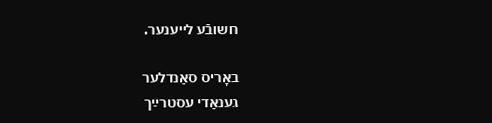חשובֿע לייענער.

באָריס סאַנדלער
גענאַדי עסטרײַך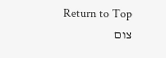Return to Top
צום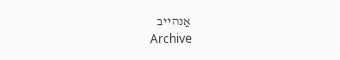אַנהייב
Archive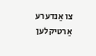צו אַנדערע אַרטיקלען